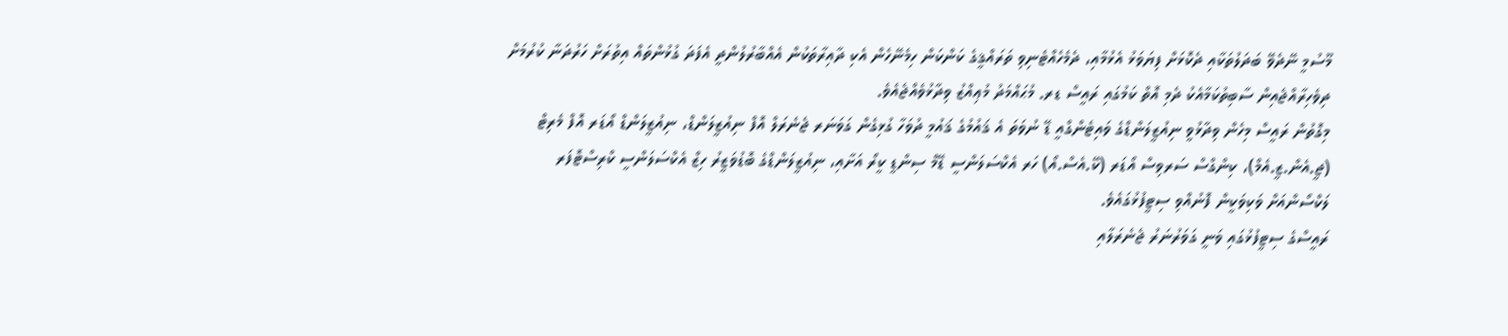މޫސުމީ ނޭދެވޭ ބަދަލުތަކާއި ދެކޮޅަށް ފިޔަވަޅު އެޅުމާއި، ދެމެހެއްޓެނިވި ތަރައްޤީގެ ކަންކަން ހިމެނޭހެން އެކި ދާއިރާތަކުން އެއްބާރުލުންދީ އެފަދަ ގުޅުންތައް އިތުރަށް ހަރުދަނާ ކުރުމަށް ދިވެހިރާއްޖެއިން ސާބިތުކަމާއެކު ދެމި އޮތް ކަމުގައި ރައީސް ޑރ. މުޙައްމަދު މުޢިއްޒު ވިދާޅުވެއްޖެއެވެ.
މިގޮތުން ރައީސް މިހެން ވިދާޅުވީ ނިއުޒީލަންޑްގެ ވައިޓެންގްއީ ޑޭ ނުވަތަ އެ ޤައުމުގެ ޤައުމީ ދުވަހާ ގުޅިގެން ގަވަނަރ ޖެނެރަލް އޮފް ނިއުޒީލަންޑް، ނިއުޒީލަންޑް އޯޑަރ އޮފް މެރިޓް (ޖީ.އެން.ޒީ.އެމް)، ކިންގްސް ސަރވިސް އޯޑަރ (ކޭ.އެސް.އޯ) ހަރ އެކްސަލަންސީ ޑޭމް ސިންޑީ ކީރޯ އަށާއި، ނިއުޒީލަންޑްގެ ބޮޑުވަޒީރު ހިޒް އެކްސަލަންސީ ކްރިސްޓޮފަރ ލަކްސޯންއަށް ވަކިވަކީން ފޮނުއްވި ސިޓީފުޅުގައެވެ.
ރައީސްގެ ސިޓީފުޅުގައި ވަނީ ގަވަރުނަރު ޖެނެރަލާއި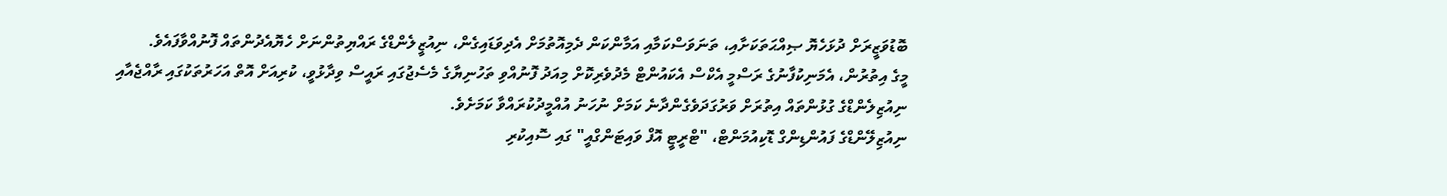ބޮޑުވަޒީރަށް ދުޅަހެޔޮ ޞިއްޙަތަކަށާއި، ތަނަވަސްކަމާއި އަމާންކަން ދެމިއޮތުމަށް އެދިވަޑައިގެން، ނިއުޒީލެންޑްގެ ރައްޔިތުންނަށް ހެޔޮއެދުންތައް ފޮނުއްވާފައެވެ.
މީގެ އިތުރުން، އެމަނިކުފާނުގެ ރަސްމީ އެކްސް އެކައުންޓް މެދުވެރިކޮށް މިއަދު ފޮނުއްވި ތަހުނިޔާގެ މެސެޖުގައި ރައީސް ވިދާޅުވީ، ކުރިއަށް އޮތް އަހަރުތަކުގައި ރާއްޖެއާއި ނިއުޒިލެންޑްގެ ގުޅުންތައް އިތުރަށް ވަރުގަދަވެގެންދާނެ ކަމަށް ނުހަނު އުއްމީދުކުރައްވާ ކަމަށެވެ.
ނިއުޒިލޭންޑްގެ ފައުންޑިންގް ޑޮކިއުމަންޓް، "ޓްރީޓީ އޮފް ވައިޓަންގްއީ" ގައި ސޮއިކުރި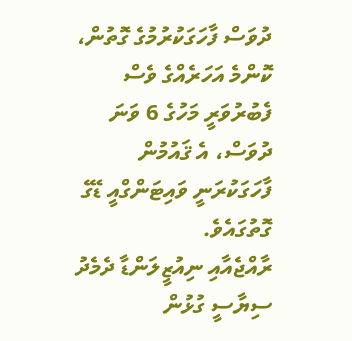ދުވަސް ފާހަގަކުރުމުގެ ގޮތުން، ކޮންމެ އަހަރެއްގެ ވެސް ފެބުރުވަރީ މަހުގެ 6 ވަނަ ދުވަސް، އެ ޤައުމުން ފާހަގަކުރަނީ ވައިޓަންގްއީ ޑޭގެ ގޮތުގައެވެ.
ރާއްޖެއާއި ނިއުޒީލަންޑާ ދެމެދު ސިޔާސީ ގުޅުން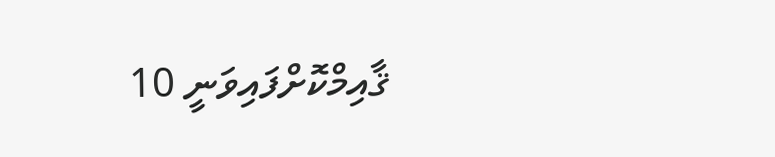ޤާއިމްކޮށްފައިވަނީ 10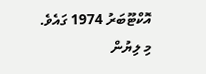އޮކްޓޫބަރު 1974 ގައެވެ.
މި ލިޔުން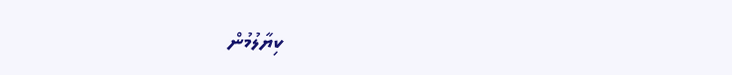ކިޔާލުމުން